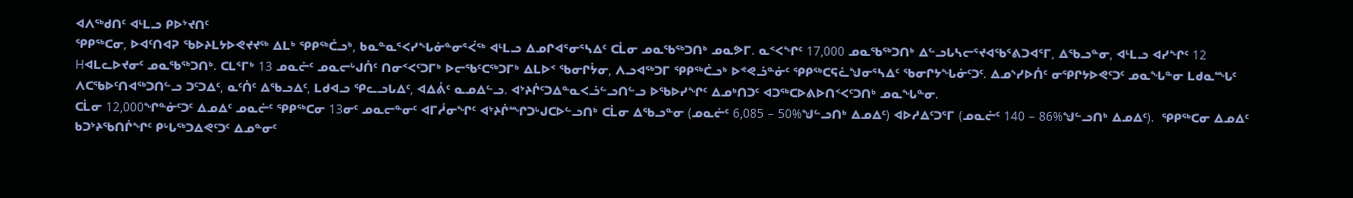ᐊᐱᖅᑯᑎᑦ ᐊᒻᒪᓗ ᑭᐅᔾᔪᑎᑦ
ᕿᑭᖅᑕᓂ, ᐅᐊᑦᑎᐊᕈ ᖃᐅᔨᒪᔭᐅᕙᔪᔪᖅ ᐃᒪᒃ ᕿᑭᖅᑖᓗᒃ, ᑲᓇᓐᓇᕐᐸᓯᖓᓃᓐᓂᕐᐹᖅ ᐊᒻᒪᓗ ᐃᓄᒋᐊᕐᓂᕐᓴᐃᑦ ᑕᒫᓂ ᓄᓇᖃᖅᑐᑎᒃ ᓄᓇᕗᒥ. ᓇᑉᐸᖏᑦ 17,000 ᓄᓇᖃᖅᑐᑎᒃ ᐃᓪᓗᒐᓴᓕᕐᔪᐊᖃᕐᕕᑐᐊᕐᒥ, ᐃᖃᓗᓐᓂ, ᐊᒻᒪᓗ ᐊᓯᖏᑦ 12 Hᐊᒪᓚᐅᔪᓂᑦ ᓄᓇᖃᖅᑐᑎᒃ. ᑕᒪᕐᒥᒃ 13 ᓄᓇᓖᑦ ᓄᓇᓕᒡᒍᑏᑦ ᑎᓂᑉᐸᑦᑐᒥᒃ ᐅᓕᖃᑦᑕᖅᑐᒥᒃ ᐃᒪᐅᑉ ᖃᓂᒋᔮᓂ, ᐱᓗᐊᖅᑐᒥ ᕿᑭᖅᑖᓗᒃ ᐅᕝᕙᓘᓐᓃᑦ ᕿᑭᖅᑕᕋᓛᖑᓂᕐᓴᐃᑦ ᖃᓂᒋᔭᖓᓃᑦᑐᑦ. ᐃᓄᔅᓯᐅᑏᑦ ᓂᕿᒋᔭᐅᕙᑦᑐᑦ ᓄᓇᖓᓐᓂ ᒪᑯᓇᙵᑦ ᐱᑕᖃᐅᑦᑎᐊᖅᑐᑎᓪᓗ ᑐᑦᑐᐃᑦ, ᓇᑦᑏᑦ ᐃᖃᓗᐃᑦ, ᒪᑯᐊᓗ ᕿᓚᓗᒐᐃᑦ, ᐊᐃᕖᑦ ᓇᓄᐃᓪᓗ. ᐊᔾᔨᒌᑦᑐᐃᓐᓇᐸᓘᓪᓗᑎᓪᓗ ᐅᖃᐅᓯᖏᑦ ᐃᓄᒃᑎᑐᑦ ᐊᑐᖅᑕᐅᕕᐅᑎᑉᐸᑦᑐᑎᒃ ᓄᓇᖓᓐᓂ.
ᑕᒫᓂ 12,000ᖏᓐᓃᑦᑐᑦ ᐃᓄᐃᑦ ᓄᓇᓖᑦ ᕿᑭᖅᑕᓂ 13ᓂᑦ ᓄᓇᓕᓐᓂᑦ ᐊᒥᓲᓂᖏᑦ ᐊᔾᔨᒌᙱᑐᒡᒍᑕᐅᓪᓗᑎᒃ ᑕᒫᓂ ᐃᖃᓗᓐᓂ (ᓄᓇᓖᑦ 6,085 – 50%ᖑᓪᓗᑎᒃ ᐃᓄᐃᑦ) ᐊᐅᓱᐃᑦᑐᕐᒥ (ᓄᓇᓖᑦ 140 – 86%ᖑᓪᓗᑎᒃ ᐃᓄᐃᑦ).  ᕿᑭᖅᑕᓂ ᐃᓄᐃᑦ ᑲᑐᔾᔨᖃᑎᒌᖏᑦ ᑭᒡᒐᖅᑐᐃᕙᑦᑐᑦ ᐃᓄᓐᓂᑦ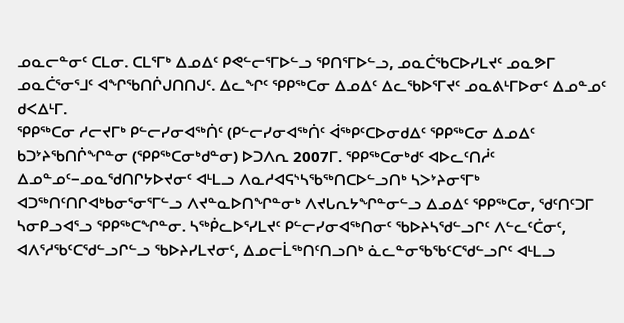ᓄᓇᓕᓐᓂᑦ ᑕᒪᓂ. ᑕᒪᕐᒥᒃ ᐃᓄᐃᑦ ᑭᕙᓪᓕᕐᒥᐅᓪᓗ ᕿᑎᕐᒥᐅᓪᓗ, ᓄᓇᑖᖃᑕᐅᓯᒪᔪᑦ ᓄᓇᕗᒥ ᓄᓇᑖᕐᓂᕐᒧᑦ ᐊᖏᖃᑎᒌᒍᑎᑎᒍᑦ. ᐃᓚᖏᑦ ᕿᑭᖅᑕᓂ ᐃᓄᐃᑦ ᐃᓚᖃᐅᕐᒥᔪᑦ ᓄᓇᕕᒻᒥᐅᓂᑦ ᐃᓄᓐᓄᑦ ᑯᐸᐃᒻᒥ.
ᕿᑭᖅᑕᓂ ᓱᓕᔪᒥᒃ ᑭᓪᓕᓯᓂᐊᖅᑏᑦ (ᑭᓪᓕᓯᓂᐊᖅᑏᑦ ᐋᖅᑭᑦᑕᐅᓂᑯᐃᑦ ᕿᑭᖅᑕᓂ ᐃᓄᐃᑦ ᑲᑐᔾᔨᖃᑎᒌᖏᓐᓂ (ᕿᑭᖅᑕᓂᒃᑯᓐᓂ) ᐅᑐᐱᕆ 2007ᒥ. ᕿᑭᖅᑕᓂᒃᑯᑦ ᐊᐅᓚᑦᑎᓲᑦ ᐃᓄᓐᓄᑦ−ᓄᓇᖁᑎᒋᔭᐅᔪᓂᑦ ᐊᒻᒪᓗ ᐱᓇᓱᐊᕋᔅᓴᖃᖅᑎᑕᐅᓪᓗᑎᒃ ᓴᐳᔾᔨᓂᕐᒥᒃ ᐊᑐᖅᑎᑦᑎᒋᐊᒃᑲᓂᕐᓂᕐᒥᓪᓗ ᐱᔪᓐᓇᐅᑎᖏᓐᓂᒃ ᐱᔪᒐᕆᔭᖏᓐᓂᓪᓗ ᐃᓄᐃᑦ ᕿᑭᖅᑕᓂ, ᖁᑦᑎᑦᑐᒥ ᓴᓂᑭᓗᐊᕐᓗ ᕿᑭᖅᑕᖏᓐᓂ. ᓴᖅᑮᓚᐅᕐᓯᒪᔪᑦ ᑭᓪᓕᓯᓂᐊᖅᑎᓂᑦ ᖃᐅᔨᓴᖁᓪᓗᒋᑦ ᐱᓪᓚᑦᑖᓂᑦ, ᐊᐱᕐᓱᖃᑦᑕᖁᓪᓗᒋᓪᓗ ᖃᐅᔨᓯᒪᔪᓂᑦ, ᐃᓄᓕᒫᖅᑎᑦᑎᓗᑎᒃ ᓈᓚᓐᓂᖃᖃᑦᑕᖁᓪᓗᒋᑦ ᐊᒻᒪᓗ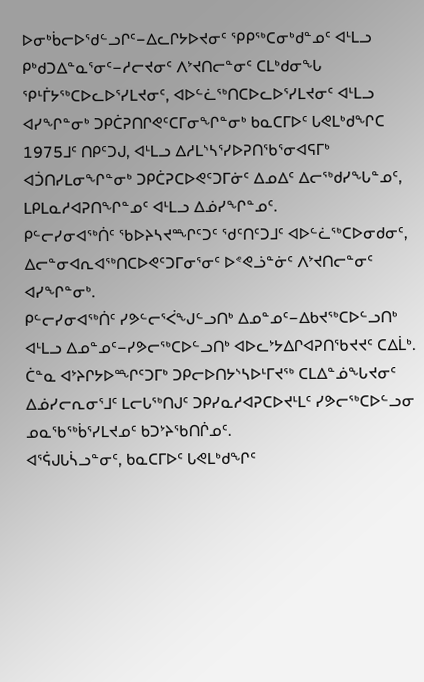ᐅᓂᒃᑳᓕᐅᖁᓪᓗᒋᑦ−ᐃᓚᒋᔭᐅᔪᓂᑦ ᕿᑭᖅᑕᓂᒃᑯᓐᓄᑦ ᐊᒻᒪᓗ ᑭᒃᑯᑐᐃᓐᓇᕐᓂᑦ−ᓱᓕᔪᓂᑦ ᐱᔾᔪᑎᓕᓐᓂᑦ ᑕᒪᒃᑯᓂᖓ ᕿᒻᒦᔭᖅᑕᐅᓚᐅᕐᓯᒪᔪᓂᑦ, ᐊᐅᓪᓛᖅᑎᑕᐅᓚᐅᕐᓯᒪᔪᓂᑦ ᐊᒻᒪᓗ ᐊᓯᖏᓐᓂᒃ ᑐᑭᑖᕈᑎᒋᕙᑦᑕᒥᓂᖏᓐᓂᒃ ᑲᓇᑕᒥᐅᑦ ᒐᕙᒪᒃᑯᖏᑕ 1975ᒧᑦ ᑎᑭᑦᑐᒍ, ᐊᒻᒪᓗ ᐃᓱᒪᔅᓴᕐᓯᐅᕈᑎᖃᕐᓂᐊᕋᒥᒃ ᐊᑑᑎᓯᒪᓂᖏᓐᓂᒃ ᑐᑭᑖᕈᑕᐅᕙᑦᑐᒥᓃᑦ ᐃᓄᐃᑦ ᐃᓕᖅᑯᓯᖓᓐᓄᑦ, ᒪᑭᒪᓇᓱᐊᕈᑎᖏᓐᓄᑦ ᐊᒻᒪᓗ ᐃᓅᓯᖏᓐᓄᑦ.
ᑭᓪᓕᓯᓂᐊᖅᑏᑦ ᖃᐅᔨᓴᔪᙱᑦᑐᑦ ᖁᑦᑎᑦᑐᒧᑦ ᐊᐅᓪᓛᖅᑕᐅᓂᑯᓂᑦ, ᐃᓕᓐᓂᐊᕆᐊᖅᑎᑕᐅᕙᑦᑐᒥᓂᕐᓂᑦ ᐅᕝᕙᓘᓐᓃᑦ ᐱᔾᔪᑎᓕᓐᓂᑦ ᐊᓯᖏᓐᓂᒃ.
ᑭᓪᓕᓯᓂᐊᖅᑏᑦ ᓯᕗᓪᓕᕐᐹᖑᓪᓗᑎᒃ ᐃᓄᓐᓄᑦ−ᐃᑲᔪᖅᑕᐅᓪᓗᑎᒃ ᐊᒻᒪᓗ ᐃᓄᓐᓄᑦ−ᓯᕗᓕᖅᑕᐅᓪᓗᑎᒃ ᐊᐅᓚᔾᔭᐃᒋᐊᕈᑎᖃᔪᔪᑦ ᑕᐃᒫᒃ. ᑖᓐᓇ ᐊᔾᔨᒋᔭᐅᙱᑦᑐᒥᒃ ᑐᑭᓕᐅᑎᔭᔅᓴᐅᒻᒥᔪᖅ ᑕᒪᐃᓐᓅᖓᔪᓂᑦ ᐃᓅᓯᓕᕆᓂᕐᒧᑦ ᒪᓕᒐᖅᑎᒍᑦ ᑐᑭᓯᓇᓱᐊᕈᑕᐅᔪᒻᒪᑦ ᓯᕗᓕᖅᑕᐅᓪᓗᓂ ᓄᓇᖃᖅᑳᕐᓯᒪᔪᓄᑦ ᑲᑐᔾᔨᖃᑎᒌᓄᑦ.
ᐊᕐᕌᒍᒐᓵᓗᓐᓂᑦ, ᑲᓇᑕᒥᐅᑦ ᒐᕙᒪᒃᑯᖏᑦ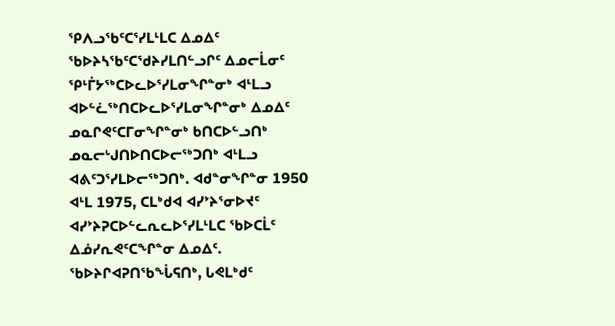ᕿᐱᓗᖃᑦᑕᕐᓯᒪᒻᒪᑕ ᐃᓄᐃᑦ ᖃᐅᔨᓴᖃᑦᑕᖁᔨᓯᒪᑎᓪᓗᒋᑦ ᐃᓄᓕᒫᓂᑦ ᕿᒻᒦᔭᖅᑕᐅᓚᐅᕐᓯᒪᓂᖏᓐᓂᒃ ᐊᒻᒪᓗ ᐊᐅᓪᓛᖅᑎᑕᐅᓚᐅᕐᓯᒪᓂᖏᓐᓂᒃ ᐃᓄᐃᑦ ᓄᓇᒋᕙᑦᑕᒥᓂᖏᓐᓂᒃ ᑲᑎᑕᐅᓪᓗᑎᒃ ᓄᓇᓕᒡᒍᑎᐅᑎᑕᐅᓕᖅᑐᑎᒃ ᐊᒻᒪᓗ ᐊᕕᑦᑐᕐᓯᒪᐅᓕᖅᑐᑎᒃ. ᐊᑯᓐᓂᖏᓐᓂ 1950 ᐊᒻᒪ 1975, ᑕᒪᒃᑯᐊ ᐊᓯᔾᔨᕐᓂᐅᔪᑦ ᐊᓯᔾᔨᕈᑕᐅᓪᓚᕆᓚᐅᕐᓯᒪᒻᒪᑕ ᖃᐅᑕᒫᑦ ᐃᓅᓯᕆᕙᑦᑕᖏᓐᓂ ᐃᓄᐃᑦ. ᖃᐅᔨᒋᐊᕈᑎᖃᖔᕋᑎᒃ, ᒐᕙᒪᒃᑯᑦ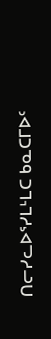ᑎᓕᓯᓚᐅᕐᓯᒪᒻᒪᑕ ᑲᓇᑕᒥᐅᑦ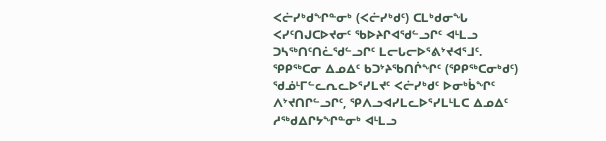ᐸᓖᓯᒃᑯᖏᓐᓂᒃ (ᐸᓖᓯᒃᑯᑦ) ᑕᒪᒃᑯᓂᖓ ᐸᓯᑦᑎᒍᑕᐅᔪᓂᑦ ᖃᐅᔨᒋᐊᖁᓪᓗᒋᑦ ᐊᒻᒪᓗ ᑐᓴᖅᑎᑦᑎᓛᖁᓪᓗᒋᑦ ᒪᓕᒐᓕᐅᕐᕕᔾᔪᐊᕐᒧᑦ. ᕿᑭᖅᑕᓂ ᐃᓄᐃᑦ ᑲᑐᔾᔨᖃᑎᒌᖏᑦ (ᕿᑭᖅᑕᓂᒃᑯᑦ) ᖁᓅᒻᒥᓪᓚᕆᓚᐅᕐᓯᒪᔪᑦ ᐸᓖᓯᒃᑯᑦ ᐅᓂᒃᑳᖏᑦ ᐱᔾᔪᑎᒋᓪᓗᒋᑦ, ᕿᐱᓗᐊᓯᒪᓚᐅᕐᓯᒪᒻᒪᑕ ᐃᓄᐃᑦ ᓱᖅᑯᐃᒋᔭᖏᓐᓂᒃ ᐊᒻᒪᓗ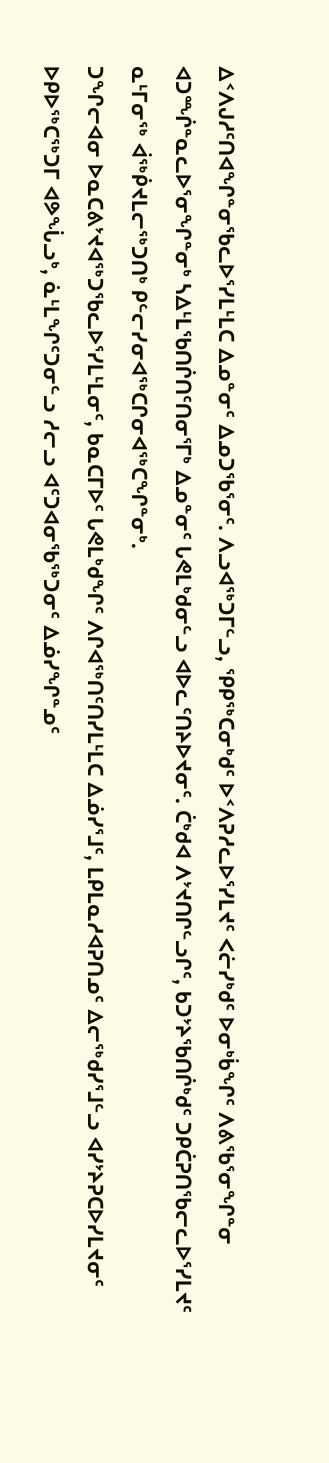ᐃᑉᐱᒍᓱᑦᑎᐊᖏᓐᓂᖃᓚᐅᕐᓯᒪᒻᒪᑕ ᐃᓄᓐᓂᑦ ᐃᓄᑐᖃᕐᓂᑦ. ᐱᓗᐊᖅᑐᒥᓪᓗ, ᕿᑭᖅᑕᓂᒃᑯᑦ ᐅᑉᐱᕈᓱᓚᐅᕐᓯᒪᔪᑦ ᐸᓖᓯᒃᑯᑦ ᐅᓂᒃᑳᖏᑦ ᐱᕕᖃᕐᓂᖏᓐᓂ ᐊᑐᙲᓐᓇᓚᐅᕐᓂᖏᓐᓂᒃ ᓴᐃᒻᒪᖃᑎᒌᑎᑦᑎᓂᕐᒥᒃ ᐃᓄᓐᓂᑦ ᒐᕙᒪᒃᑯᓂᓪᓗ ᐊᐅᓚᑦᑎᔨᐅᔪᓂᑦ. ᑖᒃᑯᐊ ᐱᔾᔪᑎᒋᓪᓗᒋᑦ, ᑲᑐᔾᔨᖃᑎᒌᒃᑯᑦ ᑐᑭᑖᕈᑎᖃᓕᓚᐅᕐᓯᒪᔪᑦ ᓇᒻᒥᓂᖅ ᐋᖅᑮᔪᒪᓕᖅᑐᑎᒃ ᑭᓪᓕᓯᓂᐊᖅᑕᒋᓂᐊᖅᑕᖏᓐᓂᒃ.
ᑐᖏᓕᐊᓂ ᐅᓇᑕᕕᔾᔪᐊᖅᑐᖃᓚᐅᕐᓯᒪᒻᒪᓂᑦ, ᑲᓇᑕᒥᐅᑦ ᒐᕙᒪᒃᑯᖏᑦ ᐱᒋᐊᖅᑎᑦᑎᓯᒪᒻᒪᑕ ᐃᓅᓯᕐᒧᑦ, ᒪᑭᒪᓇᓱᐊᕈᑎᓄᑦ ᐃᓕᖅᑯᓯᕐᒧᓪᓗ ᐊᓯᔾᔨᕈᑕᐅᓯᒪᔪᓂᑦ ᐅᑭᐅᖅᑕᖅᑐᒥ ᐊᕗᖔᓗᒃ, ᓈᒻᒪᖏᑦᑐᓂᓪᓗ ᓱᓕᓗ ᐊᑦᑐᐊᓂᖃᖅᑐᓂᑦ ᐃᓅᓯᖏᓐᓄᑦ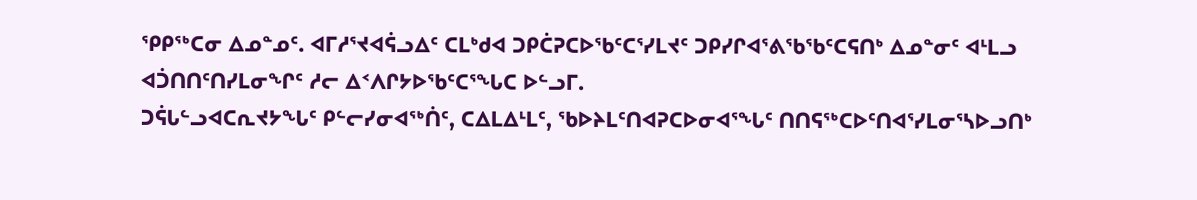ᕿᑭᖅᑕᓂ ᐃᓄᓐᓄᑦ. ᐊᒥᓱᕐᔪᐊᕌᓗᐃᑦ ᑕᒪᒃᑯᐊ ᑐᑭᑖᕈᑕᐅᖃᑦᑕᕐᓯᒪᔪᑦ ᑐᑭᓯᒋᐊᕐᕕᖃᖃᑦᑕᕋᑎᒃ ᐃᓄᓐᓂᑦ ᐊᒻᒪᓗ ᐊᑑᑎᑎᑦᑎᓯᒪᓂᖏᑦ ᓱᓕ ᐃᑉᐱᒋᔭᐅᖃᑦᑕᕐᖓᑕ ᐅᓪᓗᒥ.
ᑐᕌᒐᓪᓗᐊᑕᕆᔪᔭᖓᑦ ᑭᓪᓕᓯᓂᐊᖅᑏᑦ, ᑕᐃᒪᐃᒻᒪᑦ, ᖃᐅᔨᒪᑦᑎᐊᕈᑕᐅᓂᐊᕐᖓᑦ ᑎᑎᕋᖅᑕᐅᑦᑎᐊᕐᓯᒪᓂᕐᓴᐅᓗᑎᒃ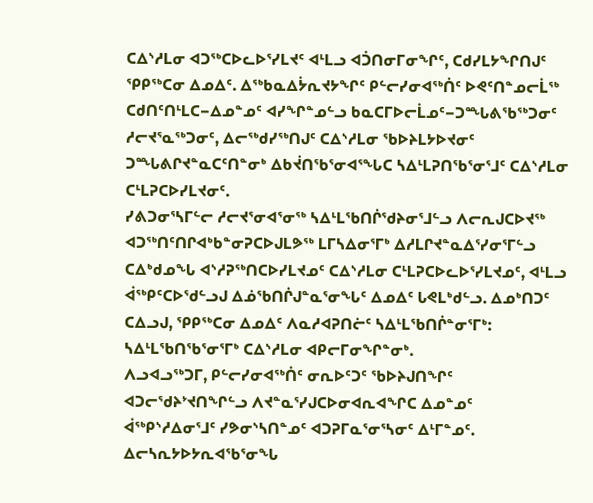ᑕᐃᔅᓱᒪᓂ ᐊᑐᖅᑕᐅᓚᐅᕐᓯᒪᔪᑦ ᐊᒻᒪᓗ ᐊᑑᑎᓂᒥᓂᖏᑦ, ᑕᑯᓯᒪᔭᖏᑎᒍᑦ ᕿᑭᖅᑕᓂ ᐃᓄᐃᑦ. ᐃᖅᑲᓇᐃᔮᕆᔪᔭᖏᑦ ᑭᓪᓕᓯᓂᐊᖅᑏᑦ ᐅᕙᑦᑎᓐᓄᓕᒫᖅ ᑕᑯᑎᑦᑎᒻᒪᑕ−ᐃᓄᓐᓄᑦ ᐊᓯᖏᓐᓄᓪᓗ ᑲᓇᑕᒥᐅᓕᒫᓄᑦ−ᑐᙵᕕᖃᖅᑐᓂᑦ ᓱᓕᔪᕐᓇᖅᑐᓂᑦ, ᐃᓕᖅᑯᓯᖅᑎᒍᑦ ᑕᐃᔅᓱᒪᓂ ᖃᐅᔨᒪᔭᐅᔪᓂᑦ ᑐᙵᕕᒋᔪᓐᓇᑕᑦᑎᓐᓂᒃ ᐃᑲᔫᑎᖃᕐᓂᐊᕐᖓᑕ ᓴᐃᒻᒪᕈᑎᖃᕐᓂᕐᒧᑦ ᑕᐃᔅᓱᒪᓂ ᑕᒻᒪᕈᑕᐅᓯᒪᔪᓂᑦ.
ᓯᕕᑐᓂᕐᓴᒥᓪᓕ ᓱᓕᔪᕐᓂᐊᕐᓂᖅ ᓴᐃᒻᒪᖃᑎᒌᖁᔨᓂᕐᒧᓪᓗ ᐱᓕᕆᒍᑕᐅᔪᖅ ᐊᑐᖅᑎᑦᑎᒋᐊᒃᑲᓐᓂᕈᑕᐅᒍᒪᕗᖅ ᒪᒥᓴᐃᓂᕐᒥᒃ ᐃᓱᒪᒋᔪᓐᓇᐃᕐᓯᓂᕐᒥᓪᓗ ᑕᐃᒃᑯᓄᖓ ᐊᔅᓱᕈᖅᑎᑕᐅᓯᒪᔪᓄᑦ ᑕᐃᔅᓱᒪᓂ ᑕᒻᒪᕈᑕᐅᓚᐅᕐᓯᒪᔪᓄᑦ, ᐊᒻᒪᓗ ᐋᖅᑭᑦᑕᐅᖁᓪᓗᒍ ᐃᓅᖃᑎᒌᒍᓐᓇᕐᓂᖓᑦ ᐃᓄᐃᑦ ᒐᕙᒪᒃᑯᓪᓗ. ᐃᓄᒃᑎᑐᑦ ᑕᐃᓗᒍ, ᕿᑭᖅᑕᓂ ᐃᓄᐃᑦ ᐱᓇᓱᐊᕈᑎᓖᑦ ᓴᐃᒻᒪᖃᑎᒌᓐᓂᕐᒥᒃ: ᓴᐃᒻᒪᖃᑎᖃᕐᓂᕐᒥᒃ ᑕᐃᔅᓱᒪᓂ ᐊᑭᓕᒥᓂᖏᓐᓂᒃ.
ᐱᓗᐊᓗᖅᑐᒥ, ᑭᓪᓕᓯᓂᐊᖅᑏᑦ ᓂᕆᐅᑦᑐᑦ ᖃᐅᔨᒍᑎᖏᑦ ᐊᑐᓕᖁᔨᔾᔪᑎᖏᓪᓗ ᐱᔪᓐᓇᕐᓯᒍᑕᐅᓂᐊᕆᐊᖏᑕ ᐃᓄᓐᓄᑦ ᐋᖅᑭᔅᓱᐃᓂᕐᒧᑦ ᓯᕗᓂᔅᓴᑎᓐᓄᑦ ᐊᑐᕈᒥᓇᕐᓂᕐᓴᓂᑦ ᐃᒻᒥᓐᓄᑦ. ᐃᓕᓴᕆᔭᐅᔭᕆᐊᖃᕐᓂᖓ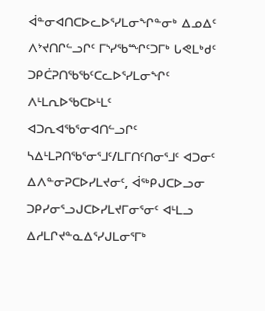ᐋᓐᓂᐊᑎᑕᐅᓚᐅᕐᓯᒪᓂᖏᓐᓂᒃ ᐃᓄᐃᑦ ᐱᔾᔪᑎᒋᓪᓗᒋᑦ ᒥᔅᓯᖃᙱᑦᑐᒥᒃ ᒐᕙᒪᒃᑯᑦ ᑐᑭᑖᕈᑎᖃᖃᑦᑕᓚᐅᕐᓯᒪᓂᖏᑦ ᐱᒻᒪᕆᐅᖃᑕᐅᒻᒪᑦ ᐊᑐᕆᐊᖃᕐᓂᐊᑎᓪᓗᒋᑦ ᓴᐃᒻᒪᕈᑎᖃᕐᓂᕐᒧᑦ/ᒪᒥᑎᑦᑎᓂᕐᒧᑦ ᐊᑐᓂᑦ ᐃᐱᓐᓂᕈᑕᐅᓯᒪᔪᓂᑦ, ᐋᖅᑭᒍᑕᐅᓗᓂ ᑐᑭᓯᓂᕐᓗᒍᑕᐅᓯᒪᔪᒥᓂᕐᓂᑦ ᐊᒻᒪᓗ ᐃᓱᒪᒋᔪᓐᓇᐃᕐᓯᒍᒪᓂᕐᒥᒃ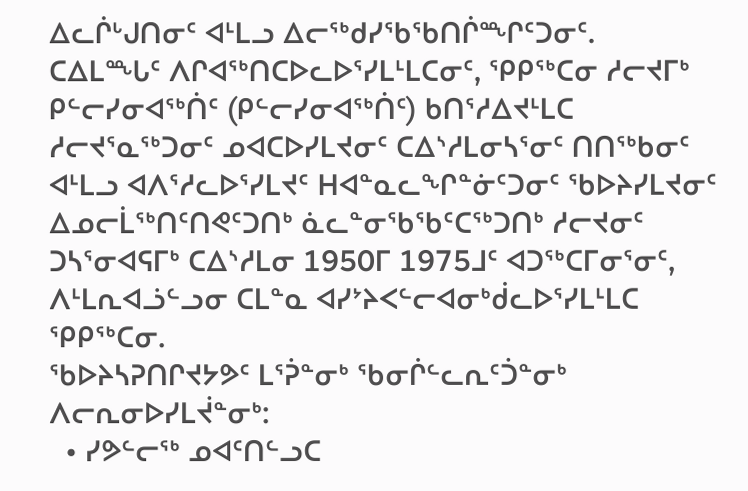ᐃᓚᒌᒡᒍᑎᓂᑦ ᐊᒻᒪᓗ ᐃᓕᖅᑯᓯᖃᖃᑎᒌᙱᑦᑐᓂᑦ.
ᑕᐃᒪᙵᑦ ᐱᒋᐊᖅᑎᑕᐅᓚᐅᕐᓯᒪᒻᒪᑕᓂᑦ, ᕿᑭᖅᑕᓂ ᓱᓕᔪᒥᒃ ᑭᓪᓕᓯᓂᐊᖅᑏᑦ (ᑭᓪᓕᓯᓂᐊᖅᑏᑦ) ᑲᑎᕐᓱᐃᔪᒻᒪᑕ ᓱᓕᔪᕐᓇᖅᑐᓂᑦ ᓄᐊᑕᐅᓯᒪᔪᓂᑦ ᑕᐃᔅᓱᒪᓂᓴᕐᓂᑦ ᑎᑎᖅᑲᓂᑦ ᐊᒻᒪᓗ ᐊᐱᕐᓱᓚᐅᕐᓯᒪᔪᑦ Hᐊᓐᓇᓚᖏᓐᓃᑦᑐᓂᑦ ᖃᐅᔨᓯᒪᔪᓂᑦ ᐃᓄᓕᒫᖅᑎᑦᑎᕙᑦᑐᑎᒃ ᓈᓚᓐᓂᖃᖃᑦᑕᖅᑐᑎᒃ ᓱᓕᔪᓂᑦ ᑐᓴᕐᓂᐊᕋᒥᒃ ᑕᐃᔅᓱᒪᓂ 1950ᒥ 1975ᒧᑦ ᐊᑐᖅᑕᒥᓂᕐᓂᑦ,  ᐱᒻᒪᕆᐊᓘᓪᓗᓂ ᑕᒪᓐᓇ ᐊᓯᔾᔨᐸᓪᓕᐊᓂᒃᑰᓚᐅᕐᓯᒪᒻᒪᑕ ᕿᑭᖅᑕᓂ.
ᖃᐅᔨᓴᕈᑎᒋᔪᔭᕗᑦ ᒪᕐᕉᓐᓂᒃ ᖃᓂᒌᓪᓚᕆᑦᑑᓐᓂᒃ ᐱᓕᕆᓂᐅᓯᒪᔫᓐᓂᒃ:
  • ᓯᕗᓪᓕᖅ ᓄᐊᑦᑎᓪᓗᑕ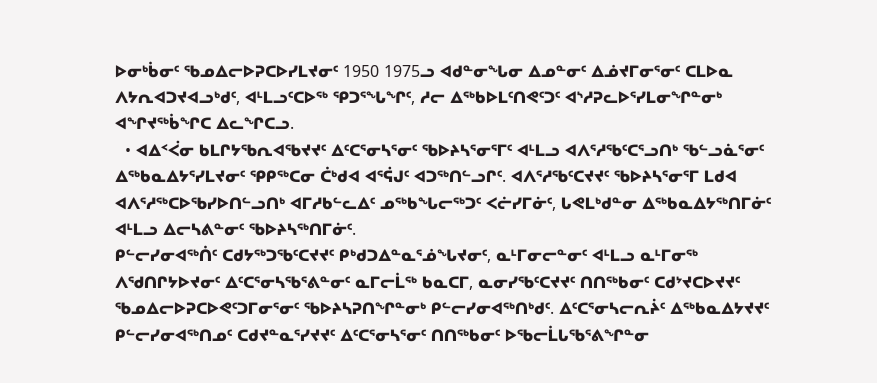ᐅᓂᒃᑳᓂᑦ ᖃᓄᐃᓕᐅᕈᑕᐅᓯᒪᔪᓂᑦ 1950 1975ᓗ ᐊᑯᓐᓂᖓᓂ ᐃᓄᓐᓂᑦ ᐃᓅᔪᒥᓂᕐᓂᑦ ᑕᒪᐅᓇ ᐱᔭᕆᐊᑐᔪᐊᓗᒃᑯᑦ, ᐊᒻᒪᓗᑦᑕᐅᖅ ᕿᑐᕐᖓᖏᑦ, ᓱᓕ ᐃᖅᑲᐅᒪᑦᑎᕙᑦᑐᑦ ᐊᔅᓱᕈᓚᐅᕐᓯᒪᓂᖏᓐᓂᒃ ᐊᖏᔪᖅᑳᖏᑕ ᐃᓚᖏᑕᓗ.
  • ᐊᐃᑉᐹᓂ ᑲᒪᒋᔭᖃᕆᐊᖃᔪᔪᑦ ᐃᑦᑕᕐᓂᓴᕐᓂᑦ ᖃᐅᔨᓴᕐᓂᕐᒥᑦ ᐊᒻᒪᓗ ᐊᐱᕐᓱᖃᑦᑕᕐᓗᑎᒃ ᖃᓪᓗᓈᕐᓂᑦ ᐃᖅᑲᓇᐃᔭᕐᓯᒪᔪᓂᑦ ᕿᑭᖅᑕᓂ ᑖᒃᑯᐊ ᐊᕐᕌᒍᑦ ᐊᑐᖅᑎᓪᓗᒋᑦ. ᐊᐱᕐᓱᖃᑦᑕᔪᔪᑦ ᖃᐅᔨᓴᕐᓂᕐᒥ ᒪᑯᐊ ᐊᐱᕐᓱᖅᑕᐅᖃᓯᐅᑎᓪᓗᑎᒃ ᐊᒥᓱᑲᓪᓚᐃᑦ ᓄᖅᑲᖓᓕᖅᑐᑦ ᐸᓖᓯᒥᓃᑦ, ᒐᕙᒪᒃᑯᓐᓂ ᐃᖅᑲᓇᐃᔭᖅᑎᒥᓃᑦ ᐊᒻᒪᓗ ᐃᓕᓴᕕᓐᓂᑦ ᖃᐅᔨᓴᖅᑎᒥᓃᑦ.
ᑭᓪᓕᓯᓂᐊᖅᑏᑦ ᑕᑯᔭᖅᑐᖃᑦᑕᔪᔪᑦ ᑭᒃᑯᑐᐃᓐᓇᕐᓅᖓᔪᓂᑦ, ᓇᒻᒥᓂᓕᓐᓂᑦ ᐊᒻᒪᓗ ᓇᒻᒥᓂᖅ ᐱᖁᑎᒋᔭᐅᔪᓂᑦ ᐃᑦᑕᕐᓂᓴᖃᕐᕕᓐᓂᑦ ᓇᒥᓕᒫᖅ ᑲᓇᑕᒥ, ᓇᓂᓯᖃᑦᑕᔪᔪᑦ ᑎᑎᖅᑲᓂᑦ ᑕᑯᔾᔪᑕᐅᔪᔪᑦ ᖃᓄᐃᓕᐅᕈᑕᐅᕙᑦᑐᒥᓂᕐᓂᑦ ᖃᐅᔨᓴᕈᑎᖏᓐᓂᒃ ᑭᓪᓕᓯᓂᐊᖅᑎᒃᑯᑦ. ᐃᑦᑕᕐᓂᓴᓕᕆᔩᑦ ᐃᖅᑲᓇᐃᔭᔪᔪᑦ ᑭᓪᓕᓯᓂᐊᖅᑎᓄᑦ ᑕᑯᔪᓐᓇᕐᓯᔪᔪᑦ ᐃᑦᑕᕐᓂᓴᕐᓂᑦ ᑎᑎᖅᑲᓂᑦ ᐅᖃᓕᒫᒐᖃᕐᕕᖏᓐᓂ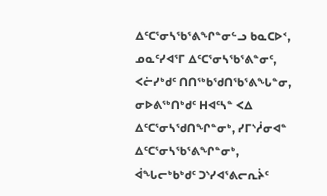ᐃᑦᑕᕐᓂᓴᖃᕐᕕᖏᓐᓂᓪᓗ ᑲᓇᑕᐅᑉ, ᓄᓇᑦᓯᐊᕐᒥ ᐃᑦᑕᕐᓂᓴᖃᕐᕕᓐᓂᑦ, ᐸᓖᓯᒃᑯᑦ ᑎᑎᖅᑲᖁᑎᖃᕐᕕᖓᓐᓂ, ᓂᐅᕕᖅᑎᒃᑯᑦ Hᐊᑦᓴᓐ ᐸᐃ ᐃᑦᑕᕐᓂᓴᖁᑎᖏᓐᓂᒃ, ᓯᒥᔅᓲᓂᐊᓐ ᐃᑦᑕᕐᓂᓴᖃᕐᕕᖏᓐᓂᒃ, ᐋᖓᓕᒃᑲᒃᑯᑦ ᑐᔅᓯᐊᕐᕕᓕᕆᔩᑦ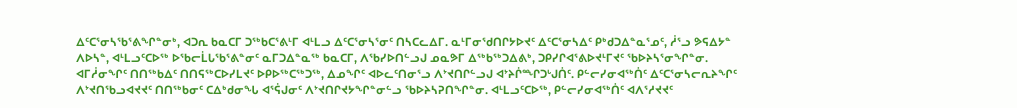ᐃᑦᑕᕐᓂᓴᖃᕐᕕᖏᓐᓂᒃ, ᐊᑐᕆ ᑲᓇᑕᒥ ᑐᖅᑲᑕᕐᕕᒻᒥ ᐊᒻᒪᓗ ᐃᑦᑕᕐᓂᓴᕐᓂᑦ ᑎᓴᑕᓚᐃᒥ. ᓇᒻᒥᓂᖁᑎᒋᔭᐅᔪᑦ ᐃᑦᑕᕐᓂᓴᐃᑦ ᑭᒃᑯᑐᐃᓐᓇᕐᓄᑦ, ᓲᕐᓗ ᕗᕋᐃᔭᓐ ᐱᐅᓴᓐ, ᐊᒻᒪᓗᑦᑕᐅᖅ ᐅᖃᓕᒫᒐᖃᕐᕕᓐᓂᑦ ᓇᒥᑐᐃᓐᓇᖅ ᑲᓇᑕᒥ, ᐱᖃᓯᐅᑎᓪᓗᒍ ᓄᓇᕗᒥ ᐃᖅᑲᖅᑐᐃᕕᒃ, ᑐᑭᓯᒋᐊᕐᕕᐅᔪᒻᒥᔪᑦ ᖃᐅᔨᓴᕐᓂᖏᓐᓂ.
ᐊᒥᓲᓂᖏᑦ ᑎᑎᖅᑲᐃᑦ ᑎᑎᕋᖅᑕᐅᓯᒪᔪᑦ ᐅᑭᐅᖅᑕᖅᑐᖅ, ᐃᓄᖏᑦ ᐊᐅᓚᑦᑎᓂᕐᓗ ᐱᔾᔪᑎᒋᓪᓗᒍ ᐊᔾᔨᒌᙱᑐᒡᒍᑏᑦ. ᑭᓪᓕᓯᓂᐊᖅᑏᑦ ᐃᑦᑕᕐᓂᓴᓕᕆᔨᖏᑦ ᐱᔾᔪᑎᖃᓗᐊᔪᔪᑦ ᑎᑎᖅᑲᓂᑦ ᑕᐃᒃᑯᓂᖓ ᐊᕐᕌᒍᓂᑦ ᐱᔾᔪᑎᒋᔪᔭᖏᓐᓂᓪᓗ ᖃᐅᔨᓴᕈᑎᖏᓐᓂ. ᐊᒻᒪᓗᑦᑕᐅᖅ, ᑭᓪᓕᓯᓂᐊᖅᑏᑦ ᐊᐱᕐᓱᔪᔪᑦ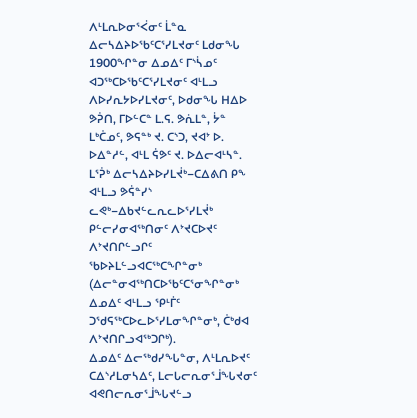ᐱᒻᒪᕆᐅᓂᕐᐹᓂᑦ ᒫᓐᓇ ᐃᓕᓴᐃᔨᐅᖃᑦᑕᕐᓯᒪᔪᓂᑦ ᒪᑯᓂᖓ 1900ᖏᓐᓂ ᐃᓄᐃᑦ ᒥᔅᓵᓄᑦ ᐊᑐᖅᑕᐅᖃᑦᑕᕐᓯᒪᔪᓂᑦ ᐊᒻᒪᓗ ᐱᐅᓯᕆᔭᐅᓯᒪᔪᓂᑦ, ᐅᑯᓂᖓ Hᐃᐅ ᕗᕉᑎ, ᒥᐅᓪᑕᓐ ᒪ.ᕋ. ᕗᕇᒪᓐ, ᔮᓐ ᒪᒃᑖᓄᑦ, ᕗᕋᓐᒃ ᔪ. ᑕᔅᑐ, ᔪᐊᔾ ᐅ. ᐅᐃᓐᓱᓪ, ᐊᒻᒪ ᕌᕗᑦ ᔪ. ᐅᐃᓕᐊᒻᓴᓐ. ᒪᕐᕉᒃ ᐃᓕᓴᐃᔨᐅᓯᒪᔫᒃ−ᑕᐃᕕᑎ ᑭᖕ ᐊᒻᒪᓗ ᕗᕌᓐᓯᔅ ᓚᕙᒃ−ᐃᑲᔪᓪᓚᕆᓚᐅᕐᓯᒪᔫᒃ ᑭᓪᓕᓯᓂᐊᖅᑎᓂᑦ ᐱᔾᔪᑕᐅᔪᑦ ᐱᔾᔪᑎᒋᓪᓗᒋᑦ ᖃᐅᔨᒪᓪᓗᐊᑕᖅᑕᖏᓐᓂᒃ (ᐃᓕᓐᓂᐊᖅᑎᑕᐅᖃᑦᑕᕐᓂᖏᓐᓂᒃ ᐃᓄᐃᑦ ᐊᒻᒪᓗ ᕿᒻᒦᑦ ᑐᖁᕋᖅᑕᐅᓚᐅᕐᓯᒪᓂᖏᓐᓂᒃ, ᑖᒃᑯᐊ ᐱᔾᔪᑎᒋᓗᐊᖅᑐᒋᒃ).
ᐃᓄᐃᑦ ᐃᓕᖅᑯᓯᖓᓐᓂ, ᐱᒻᒪᕆᐅᔪᑦ ᑕᐃᔅᓱᒪᓂᓴᐃᑦ, ᒪᓕᒐᓕᕆᓂᕐᒨᖓᔪᓂᑦ ᐊᕙᑎᓕᕆᓂᕐᒨᖓᔪᓪᓗ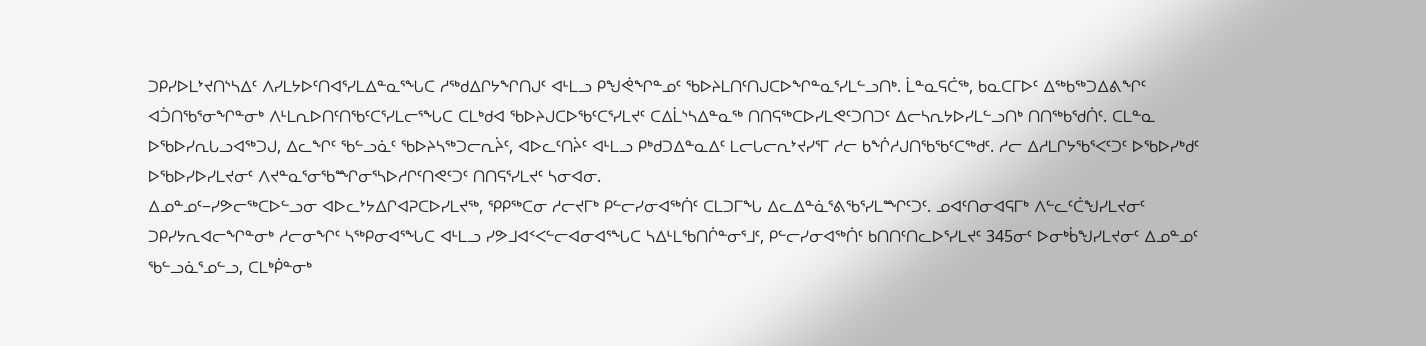ᑐᑭᓯᐅᒪᔾᔪᑎᔅᓴᐃᑦ ᐱᓯᒪᔭᐅᑦᑎᐊᕐᓯᒪᐃᓐᓇᕐᖓᑕ ᓱᖅᑯᐃᒋᔭᖏᑎᒍᑦ ᐊᒻᒪᓗ ᑭᖑᕚᖏᓐᓄᑦ ᖃᐅᔨᒪᑎᑦᑎᒍᑕᐅᖏᓐᓇᕐᓯᒪᓪᓗᑎᒃ. ᒫᓐᓇᕋᑖᖅ, ᑲᓇᑕᒥᐅᑦ ᐃᖅᑲᖅᑐᐃᕕᖏᑦ ᐊᑑᑎᖃᕐᓂᖏᓐᓂᒃ ᐱᒻᒪᕆᐅᑎᑦᑎᖃᑦᑕᕐᓯᒪᓕᕐᖓᑕ ᑕᒪᒃᑯᐊ ᖃᐅᔨᒍᑕᐅᖃᑦᑕᕐᓯᒪᔪᑦ ᑕᐃᒫᔅᓴᐃᓐᓇᖅ ᑎᑎᕋᖅᑕᐅᓯᒪᕙᑦᑐᑎᑐᑦ ᐃᓕᓴᕆᔭᐅᓯᒪᓪᓗᑎᒃ ᑎᑎᖅᑲᖁᑏᑦ. ᑕᒪᓐᓇ ᐅᖃᐅᓯᕆᒐᓗᐊᖅᑐᒍ, ᐃᓚᖏᑦ ᖃᓪᓗᓈᑦ ᖃᐅᔨᓴᖅᑐᓕᕆᔩᑦ, ᐊᐅᓚᑦᑎᔩᑦ ᐊᒻᒪᓗ ᑭᒃᑯᑐᐃᓐᓇᐃᑦ ᒪᓕᒐᓕᕆᔾᔪᓯᕐᒥ ᓱᓕ ᑲᖐᓱᒍᑎᖃᖃᑦᑕᖅᑯᑦ. ᓱᓕ ᐃᓱᒪᒋᔭᖃᕐᐸᑦᑐᑦ ᐅᖃᐅᓯᒃᑯᑦ ᐅᖃᐅᓯᐅᓯᒪᔪᓂᑦ ᐱᔪᓐᓇᕐᓂᖃᙱᓂᕐᓴᐅᓱᒋᑦᑎᕙᑦᑐᑦ ᑎᑎᕋᕐᓯᒪᔪᑦ ᓴᓂᐊᓂ.
ᐃᓄᓐᓄᑦ−ᓯᕗᓕᖅᑕᐅᓪᓗᓂ ᐊᐅᓚᔾᔭᐃᒋᐊᕈᑕᐅᓯᒪᔪᖅ, ᕿᑭᖅᑕᓂ ᓱᓕᔪᒥᒃ ᑭᓪᓕᓯᓂᐊᖅᑏᑦ ᑕᒪᑐᒥᖓ ᐃᓚᐃᓐᓈᕐᕕᖃᕐᓯᒪᙱᑦᑐᑦ. ᓄᐊᑦᑎᓂᐊᕋᒥᒃ ᐱᓪᓚᑦᑖᖑᓯᒪᔪᓂᑦ ᑐᑭᓯᔭᕆᐊᓕᖏᓐᓂᒃ ᓱᓕᓂᖏᑦ ᓴᖅᑭᓂᐊᕐᖓᑕ ᐊᒻᒪᓗ ᓯᕗᒧᐊᑉᐸᓪᓕᐊᓂᐊᕐᖓᑕ ᓴᐃᒻᒪᖃᑎᒌᓐᓂᕐᒧᑦ, ᑭᓪᓕᓯᓂᐊᖅᑏᑦ ᑲᑎᑎᑦᑎᓚᐅᕐᓯᒪᔪᑦ 345ᓂᑦ ᐅᓂᒃᑳᖑᓯᒪᔪᓂᑦ ᐃᓄᓐᓄᑦ ᖃᓪᓗᓈᕐᓄᓪᓗ, ᑕᒪᒃᑮᓐᓂᒃ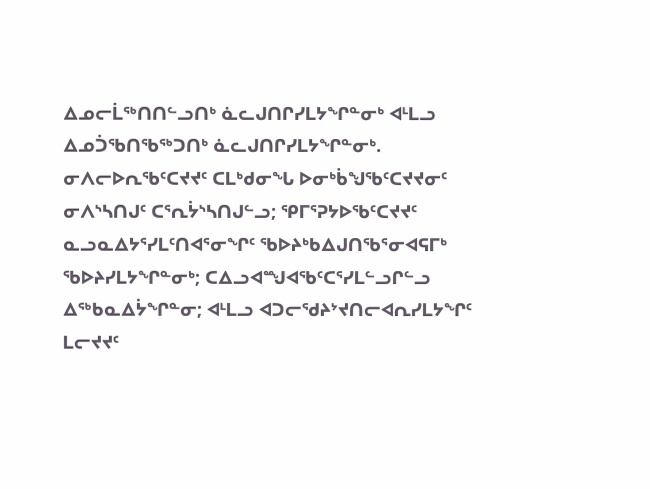ᐃᓄᓕᒫᖅᑎᑎᓪᓗᑎᒃ ᓈᓚᒍᑎᒋᓯᒪᔭᖏᓐᓂᒃ ᐊᒻᒪᓗ ᐃᓄᑑᖃᑎᖃᖅᑐᑎᒃ ᓈᓚᒍᑎᒋᓯᒪᔭᖏᓐᓂᒃ. ᓂᐱᓕᐅᕆᖃᑦᑕᔪᔪᑦ ᑕᒪᒃᑯᓂᖓ ᐅᓂᒃᑳᖑᖃᑦᑕᔪᔪᓂᑦ ᓂᐱᔅᓴᑎᒍᑦ ᑕᕐᕆᔮᔅᓴᑎᒍᓪᓗ; ᕿᒥᕐᕈᔭᐅᖃᑦᑕᔪᔪᑦ ᓇᓗᓇᐃᔭᕐᓯᒪᑦᑎᐊᕐᓂᖏᑦ ᖃᐅᔨᒃᑲᐃᒍᑎᖃᕐᓂᐊᕋᒥᒃ ᖃᐅᔨᓯᒪᔭᖏᓐᓂᒃ; ᑕᐃᓗᐊᙳᐊᖃᑦᑕᕐᓯᒪᓪᓗᒋᓪᓗ ᐃᖅᑲᓇᐃᔮᖏᓐᓂ; ᐊᒻᒪᓗ ᐊᑐᓕᖁᔨᔾᔪᑎᓕᐊᕆᓯᒪᔭᖏᑦ ᒪᓕᔪᔪᑦ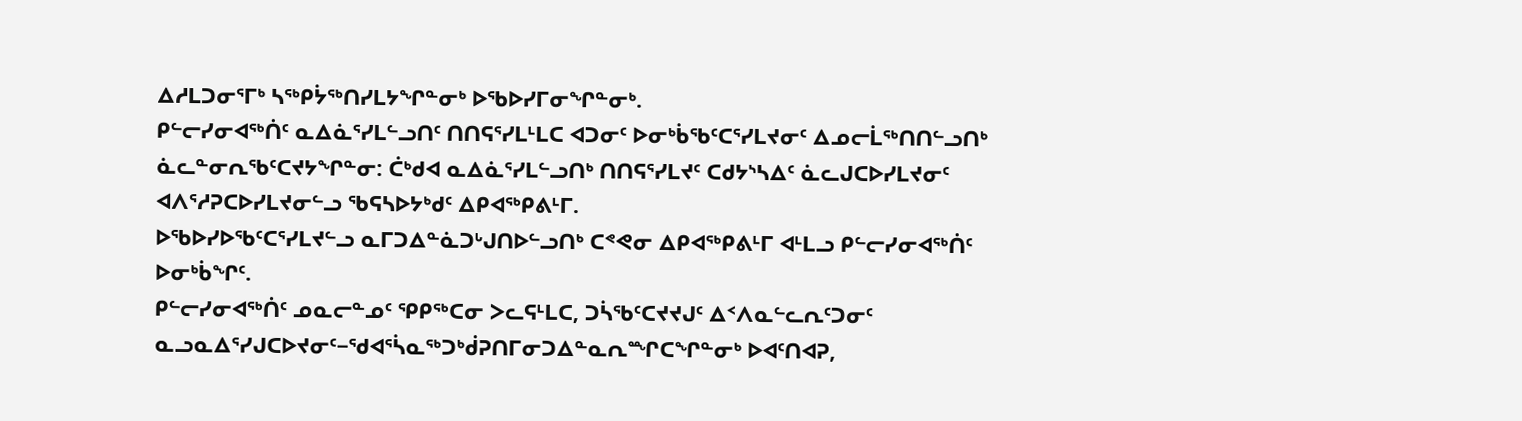ᐃᓱᒪᑐᓂᕐᒥᒃ ᓴᖅᑭᔮᖅᑎᓯᒪᔭᖏᓐᓂᒃ ᐅᖃᐅᓯᒥᓂᖏᓐᓂᒃ.
ᑭᓪᓕᓯᓂᐊᖅᑏᑦ ᓇᐃᓈᕐᓯᒪᓪᓗᑎᑦ ᑎᑎᕋᕐᓯᒪᒻᒪᑕ ᐊᑐᓂᑦ ᐅᓂᒃᑳᖃᑦᑕᕐᓯᒪᔪᓂᑦ ᐃᓄᓕᒫᖅᑎᑎᓪᓗᑎᒃ ᓈᓚᓐᓂᕆᖃᑦᑕᔪᔭᖏᓐᓂ: ᑖᒃᑯᐊ ᓇᐃᓈᕐᓯᒪᓪᓗᑎᒃ ᑎᑎᕋᕐᓯᒪᔪᑦ ᑕᑯᔭᔅᓴᐃᑦ ᓈᓚᒍᑕᐅᓯᒪᔪᓂᑦ ᐊᐱᕐᓱᕈᑕᐅᓯᒪᔪᓂᓪᓗ ᖃᕋᓴᐅᔭᒃᑯᑦ ᐃᑭᐊᖅᑭᕕᒻᒥ.
ᐅᖃᐅᓯᐅᖃᑦᑕᕐᓯᒪᔪᓪᓗ ᓇᒥᑐᐃᓐᓈᑐᒡᒍᑎᐅᓪᓗᑎᒃ ᑕᕝᕙᓂ ᐃᑭᐊᖅᑭᕕᒻᒥ ᐊᒻᒪᓗ ᑭᓪᓕᓯᓂᐊᖅᑏᑦ ᐅᓂᒃᑳᖏᑦ.
ᑭᓪᓕᓯᓂᐊᖅᑏᑦ ᓄᓇᓕᓐᓄᑦ ᕿᑭᖅᑕᓂ ᐳᓚᕋᒻᒪᑕ, ᑐᓵᖃᑦᑕᔪᔪᒍᑦ ᐃᑉᐱᓇᓪᓚᕆᑦᑐᓂᑦ ᓇᓗᓇᐃᕐᓯᒍᑕᐅᔪᓂᑦ−ᖁᐊᕐᓵᓇᖅᑐᒃᑰᕈᑎᒥᓂᑐᐃᓐᓇᕆᙱᑕᖏᓐᓂᒃ ᐅᐊᑦᑎᐊᕈ,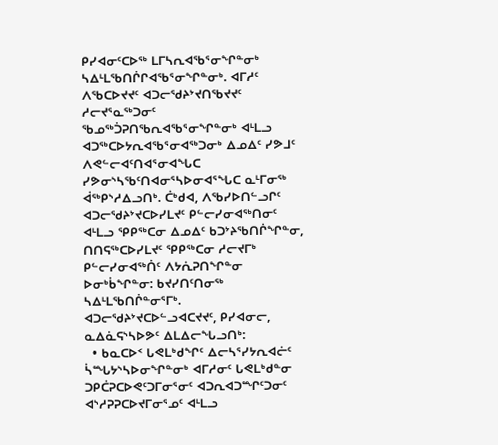ᑭᓯᐊᓂᑦᑕᐅᖅ ᒪᒥᓴᕆᐊᖃᕐᓂᖏᓐᓂᒃ ᓴᐃᒻᒪᖃᑎᒌᒋᐊᖃᕐᓂᖏᓐᓂᒃ. ᐊᒥᓱᑦ ᐱᖃᑕᐅᔪᔪᑦ ᐊᑐᓕᖁᔨᔾᔪᑎᖃᔪᔪᑦ ᓱᓕᔪᕐᓇᖅᑐᓂᑦ ᖃᓄᖅᑑᕈᑎᖃᕆᐊᖃᕐᓂᖏᓐᓂᒃ ᐊᒻᒪᓗ ᐊᑐᖅᑕᐅᔭᕆᐊᖃᕐᓂᐊᖅᑐᓂᒃ ᐃᓄᐃᑦ ᓯᕗᒧᑦ ᐱᕙᓪᓕᐊᑦᑎᐊᕐᓂᐊᖓᑕ ᓯᕗᓂᔅᓴᖃᑦᑎᐊᓂᕐᓴᐅᓂᐊᕐᖓᑕ ᓇᒻᒥᓂᖅ ᐋᖅᑭᔅᓱᐃᓗᑎᒃ. ᑖᒃᑯᐊ, ᐱᖃᓯᐅᑎᓪᓗᒋᑦ ᐊᑐᓕᖁᔨᔾᔪᑕᐅᓯᒪᔪᑦ ᑭᓪᓕᓯᓂᐊᖅᑎᓂᑦ ᐊᒻᒪᓗ ᕿᑭᖅᑕᓂ ᐃᓄᐃᑦ ᑲᑐᔾᔨᖃᑎᒌᖏᓐᓂ, ᑎᑎᕋᖅᑕᐅᓯᒪᔪᑦ ᕿᑭᖅᑕᓂ ᓱᓕᔪᒥᒃ ᑭᓪᓕᓯᓂᐊᖅᑏᑦ ᐱᔭᕇᕈᑎᖏᓐᓂ ᐅᓂᒃᑳᖏᓐᓂ: ᑲᔪᓯᑎᑦᑎᓂᖅ ᓴᐃᒻᒪᖃᑎᒌᓐᓂᕐᒥᒃ. ᐊᑐᓕᖁᔨᔾᔪᑕᐅᓪᓗᐊᑕᔪᔪᑦ, ᑭᓯᐊᓂᓕ, ᓇᐃᓈᕋᔅᓴᐅᕗᑦ ᐃᒪᐃᓕᖓᓗᑎᒃ:
  • ᑲᓇᑕᐅᑉ ᒐᕙᒪᒃᑯᖏᑦ ᐃᓕᓴᕐᓯᔭᕆᐊᓖᑦ ᓵᙵᔭᔅᓴᐅᓂᖏᓐᓂᒃ ᐊᒥᓱᓂᑦ ᒐᕙᒪᒃᑯᓐᓂ ᑐᑭᑖᕈᑕᐅᕙᑦᑐᒥᓂᕐᓂᑦ ᐊᑐᕆᐊᑐᙱᑦᑐᓂᑦ ᐊᔅᓱᕈᕈᑕᐅᔪᒥᓂᕐᓄᑦ ᐊᒻᒪᓗ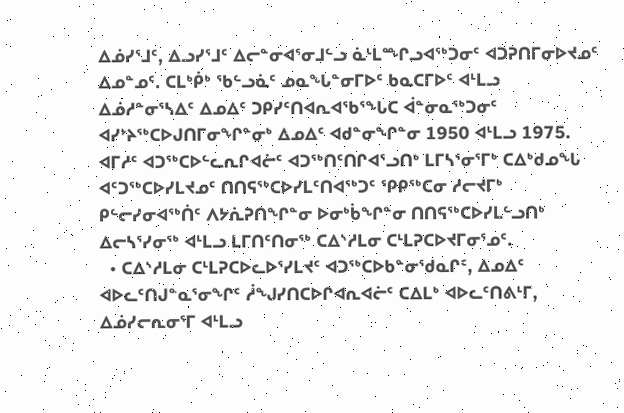ᐃᓅᓯᕐᒧᑦ, ᐃᓗᓯᕐᒧᑦ ᐃᓕᓐᓂᐊᕐᓂᒧᓪᓗ ᓈᒻᒪᙱᓗᐊᖅᑐᓂᑦ ᐊᑐᕈᑎᒥᓂᐅᔪᓄᑦ ᐃᓄᓐᓄᑦ. ᑕᒪᒃᑮᒃ ᖃᓪᓗᓈᑦ ᓄᓇᖓᓐᓂᒥᐅᑦ ᑲᓇᑕᒥᐅᑦ ᐊᒻᒪᓗ ᐃᓅᓱᓐᓂᕐᓴᐃᑦ ᐃᓄᐃᑦ ᑐᑭᓯᑦᑎᐊᕆᐊᖃᕐᖓᑕ ᐋᓐᓂᓇᖅᑐᓂᑦ ᐊᓯᔾᔨᖅᑕᐅᒍᑎᒥᓂᖏᓐᓂᒃ ᐃᓄᐃᑦ ᐊᑯᓐᓂᖏᓐᓂ 1950 ᐊᒻᒪᓗ 1975. ᐊᒥᓱᑦ ᐊᑐᖅᑕᐅᓪᓚᕆᒋᐊᓖᑦ ᐊᑐᖅᑎᑦᑎᒋᐊᕐᓗᑎᒃ ᒪᒥᓴᕐᓂᕐᒥᒃ ᑕᐃᒃᑯᓄᖓ ᐊᑦᑐᖅᑕᐅᓯᒪᔪᓄᑦ ᑎᑎᕋᖅᑕᐅᓯᒪᑦᑎᐊᖅᑐᑦ ᕿᑭᖅᑕᓂ ᓱᓕᔪᒥᒃ ᑭᓪᓕᓯᓂᐊᖅᑏᑦ ᐱᔭᕇᕈᑎᖏᓐᓂ ᐅᓂᒃᑳᖏᓐᓂ ᑎᑎᕋᖅᑕᐅᓯᒪᓪᓗᑎᒃ ᐃᓕᓴᕐᓯᓂᖅ ᐊᒻᒪᓗ ᒪᒥᑎᑦᑎᓂᖅ ᑕᐃᔅᓱᒪᓂ ᑕᒻᒪᕈᑕᐅᔪᒥᓂᕐᓄᑦ.
  • ᑕᐃᔅᓱᒪᓂ ᑕᒻᒪᕈᑕᐅᓚᐅᕐᓯᒪᔪᑦ ᐊᑐᖅᑕᐅᑲᓐᓂᖁᓇᒋᑦ, ᐃᓄᐃᑦ ᐊᐅᓚᑦᑎᒍᓐᓇᕐᓂᖏᑦ ᓲᖑᓯᑎᑕᐅᒋᐊᕆᐊᓖᑦ ᑕᐃᒪᒃ ᐊᐅᓚᑦᑎᕕᒻᒥ, ᐃᓅᓯᓕᕆᓂᕐᒥ ᐊᒻᒪᓗ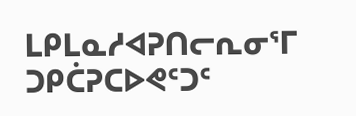ᒪᑭᒪᓇᓱᐊᕈᑎᓕᕆᓂᕐᒥ ᑐᑭᑖᕈᑕᐅᕙᑦᑐᑦ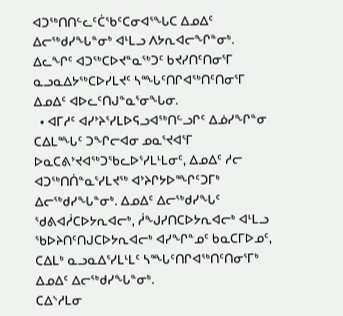ᐊᑐᖅᑎᑎᓪᓚᑦᑖᖃᑦᑕᓂᐊᕐᖓᑕ ᐃᓄᐃᑦ ᐃᓕᖅᑯᓯᖓᓐᓂᒃ ᐊᒻᒪᓗ ᐱᔭᕆᐊᓕᖏᓐᓂᒃ. ᐃᓚᖏᑦ ᐊᑐᖅᑕᐅᔪᓐᓇᖅᑐᑦ ᑲᔪᓯᑎᑦᑎᓂᕐᒥ ᓇᓗᓇᐃᔭᖅᑕᐅᓯᒪᔪᑦ ᓴᙵᑦᑎᒋᐊᖅᑎᑦᑎᓂᕐᒥ ᐃᓄᐃᑦ ᐊᐅᓚᑦᑎᒍᓐᓇᕐᓂᖓᓂ.
  • ᐊᒥᓱᑦ ᐊᓯᔾᔨᕐᓯᒪᐅᕋᓗᐊᖅᑎᓪᓗᒋᑦ ᐃᓅᓯᖏᓐᓂ ᑕᐃᒪᙵᑦ ᑐᖏᓕᐊᓂ ᓄᓇᕐᔪᐊᕐᒥ ᐅᓇᑕᕕᔾᔪᐊᖅᑐᖃᓚᐅᕐᓯᒪᒻᒪᓂᑦ, ᐃᓄᐃᑦ ᓱᓕ ᐊᑐᖅᑎᑏᓐᓇᕐᓯᒪᔪᖅ ᐊᔾᔨᒋᔭᐅᙱᑦᑐᒥᒃ ᐃᓕᖅᑯᓯᖓᓐᓂᒃ. ᐃᓄᐃᑦ ᐃᓕᖅᑯᓯᖓᑦ ᖁᕕᐊᓲᑕᐅᔭᕆᐊᓕᒃ, ᓲᖑᓯᑎᑕᐅᔭᕆᐊᓕᒃ ᐊᒻᒪᓗ ᖃᐅᔨᑎᑦᑎᒍᑕᐅᔭᕆᐊᓕᒃ ᐊᓯᖏᓐᓄᑦ ᑲᓇᑕᒥᐅᓄᑦ, ᑕᐃᒪᒃ ᓇᓗᓇᐃᕐᓯᒪᒻᒪᑦ ᓴᙵᑦᑎᒋᐊᖅᑎᑦᑎᓂᕐᒥᒃ ᐃᓄᐃᑦ ᐃᓕᖅᑯᓯᖓᓐᓂᒃ.
ᑕᐃᔅᓱᒪᓂ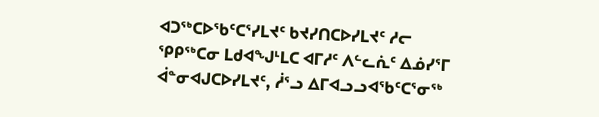ᐊᑐᖅᑕᐅᖃᑦᑕᕐᓯᒪᔪᑦ ᑲᔪᓯᑎᑕᐅᓯᒪᔪᑦ ᓱᓕ ᕿᑭᖅᑕᓂ ᒪᑯᐊᖑᒻᒪᑕ ᐊᒥᓱᑦ ᐱᓪᓚᕇᑦ ᐃᓅᓯᕐᒥ ᐋᓐᓂᐊᒍᑕᐅᓯᒪᔪᑦ, ᓲᕐᓗ ᐃᒥᐊᓗᓗᐊᖃᑦᑕᕐᓂᖅ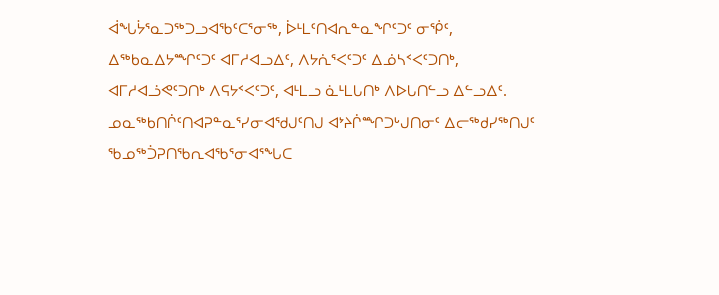ᐋᖓᔮᕐᓇᑐᖅᑐᓗᐊᖃᑦᑕᕐᓂᖅ, ᐆᒻᒪᑦᑎᐊᕆᓐᓇᖏᑦᑐᑦ ᓂᖀᑦ, ᐃᖅᑲᓇᐃᔭᙱᑦᑐᑦ ᐊᒥᓱᐊᓗᐃᑦ, ᐱᔭᕇᕐᐸᑦᑐᑦ ᐃᓅᓴᑉᐸᑦᑐᑎᒃ, ᐊᒥᓱᐊᓘᕙᑦᑐᑎᒃ ᐱᕋᔭᑉᐸᑦᑐᑦ, ᐊᒻᒪᓗ ᓈᒻᒪᒐᑎᒃ ᐱᐅᒐᑎᓪᓗ ᐃᓪᓗᐃᑦ. ᓄᓇᖅᑲᑎᒌᑦᑎᐊᕈᓐᓇᕐᓯᓂᐊᖁᒍᑦᑎᒍ ᐊᔾᔨᒌᙱᑐᒡᒍᑎᓂᑦ ᐃᓕᖅᑯᓯᖅᑎᒍᑦ ᖃᓄᖅᑑᕈᑎᖃᕆᐊᖃᕐᓂᐊᕐᖓᑕ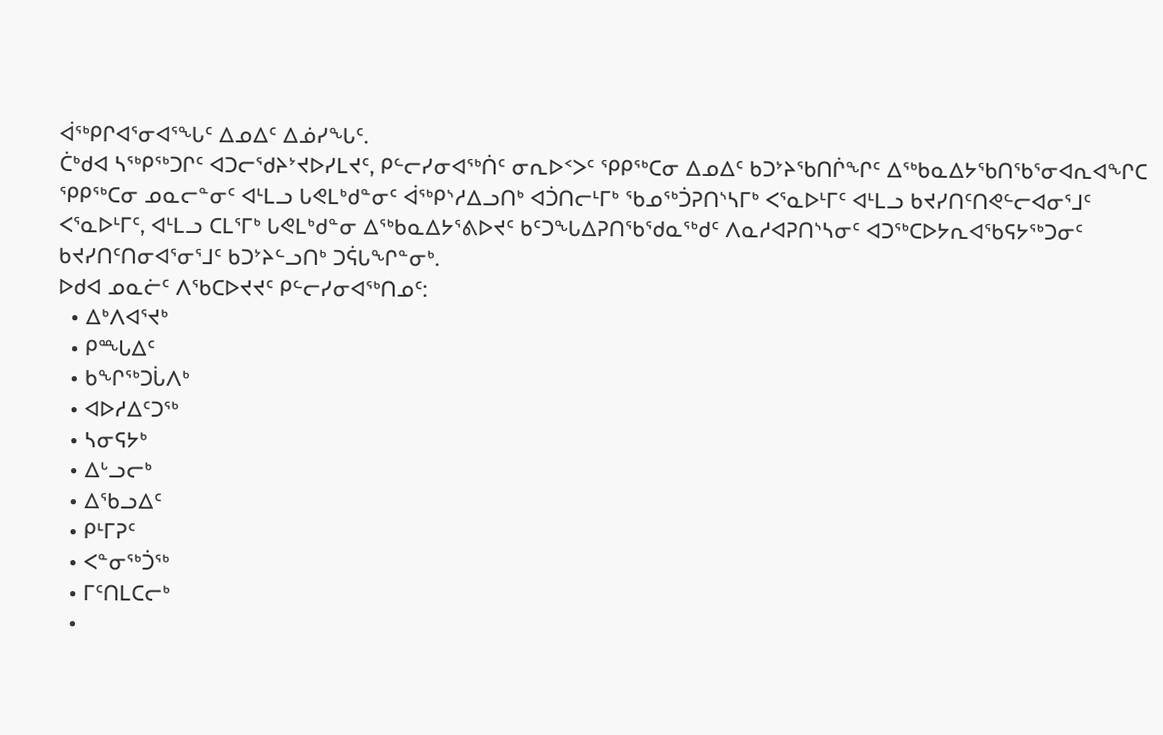ᐋᖅᑭᒋᐊᕐᓂᐊᕐᖓᑦ ᐃᓄᐃᑦ ᐃᓅᓯᖓᑦ.
ᑖᒃᑯᐊ ᓴᖅᑭᖅᑐᒋᑦ ᐊᑐᓕᖁᔨᔾᔪᐅᓯᒪᔪᑦ, ᑭᓪᓕᓯᓂᐊᖅᑏᑦ ᓂᕆᐅᑉᐳᑦ ᕿᑭᖅᑕᓂ ᐃᓄᐃᑦ ᑲᑐᔾᔨᖃᑎᒌᖏᑦ ᐃᖅᑲᓇᐃᔭᖃᑎᖃᕐᓂᐊᕆᐊᖏᑕ ᕿᑭᖅᑕᓂ ᓄᓇᓕᓐᓂᑦ ᐊᒻᒪᓗ ᒐᕙᒪᒃᑯᓐᓂᑦ ᐋᖅᑭᔅᓱᐃᓗᑎᒃ ᐊᑑᑎᓕᒻᒥᒃ ᖃᓄᖅᑑᕈᑎᔅᓴᒥᒃ ᐸᕐᓇᐅᒻᒥᑦ ᐊᒻᒪᓗ ᑲᔪᓯᑎᑦᑎᕙᓪᓕᐊᓂᕐᒧᑦ ᐸᕐᓇᐅᒻᒥᑦ, ᐊᒻᒪᓗ ᑕᒪᕐᒥᒃ ᒐᕙᒪᒃᑯᓐᓂ ᐃᖅᑲᓇᐃᔭᕐᕕᐅᔪᑦ ᑲᑦᑐᖓᐃᕈᑎᖃᖁᓇᖅᑯᑦ ᐱᓇᓱᐊᕈᑎᔅᓴᓂᑦ ᐊᑐᖅᑕᐅᔭᕆᐊᖃᕋᔭᖅᑐᓂᑦ ᑲᔪᓯᑎᑦᑎᓂᐊᕐᓂᕐᒧᑦ ᑲᑐᔾᔨᓪᓗᑎᒃ ᑐᕌᒐᖏᓐᓂᒃ.
ᐅᑯᐊ ᓄᓇᓖᑦ ᐱᖃᑕᐅᔪᔪᑦ ᑭᓪᓕᓯᓂᐊᖅᑎᓄᑦ:
  • ᐃᒃᐱᐊᕐᔪᒃ
  • ᑭᙵᐃᑦ
  • ᑲᖏᖅᑐᒑᐱᒃ
  • ᐊᐅᓱᐃᑦᑐᖅ
  • ᓴᓂᕋᔭᒃ
  • ᐃᒡᓗᓕᒃ
  • ᐃᖃᓗᐃᑦ
  • ᑭᒻᒥᕈᑦ
  • ᐸᓐᓂᖅᑑᖅ
  • ᒥᑦᑎᒪᑕᓕᒃ
  •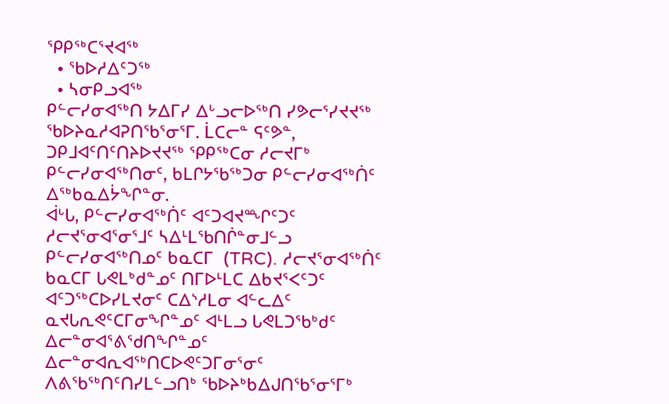ᕿᑭᖅᑕᕐᔪᐊᖅ
  • ᖃᐅᓱᐃᑦᑐᖅ
  • ᓴᓂᑭᓗᐊᖅ
ᑭᓪᓕᓯᓂᐊᖅᑎ ᔭᐃᒥᓯ ᐃᒡᓗᓕᐅᖅᑎ ᓯᕗᓕᕐᓯᔪᔪᖅ ᖃᐅᔨᓇᓱᐊᕈᑎᖃᕐᓂᕐᒥ. ᒫᑕᓕᓐ ᕋᑦᕗᓐ, ᑐᑭᒧᐊᑦᑎᑦᑎᔨᐅᔪᔪᖅ ᕿᑭᖅᑕᓂ ᓱᓕᔪᒥᒃ ᑭᓪᓕᓯᓂᐊᖅᑎᓂᑦ, ᑲᒪᒋᔭᖃᖅᑐᓂ ᑭᓪᓕᓯᓂᐊᖅᑏᑦ ᐃᖅᑲᓇᐃᔮᖏᓐᓂ.
ᐋᒡᒐ, ᑭᓪᓕᓯᓂᐊᖅᑏᑦ ᐊᑦᑐᐊᔪᙱᑦᑐᑦ ᓱᓕᔪᕐᓂᐊᕐᓂᕐᒧᑦ ᓴᐃᒻᒪᖃᑎᒌᓐᓂᒧᓪᓗ ᑭᓪᓕᓯᓂᐊᖅᑎᓄᑦ ᑲᓇᑕᒥ  (TRC). ᓱᓕᔪᕐᓂᐊᖅᑏᑦ ᑲᓇᑕᒥ ᒐᕙᒪᒃᑯᓐᓄᑦ ᑎᒥᐅᒻᒪᑕ ᐃᑲᔪᕐᐸᑦᑐᑦ ᐊᑦᑐᖅᑕᐅᓯᒪᔪᓂᑦ ᑕᐃᔅᓱᒪᓂ ᐊᓪᓚᐃᑦ ᓇᔪᒐᕆᕙᑦᑕᒥᓂᖏᓐᓄᑦ ᐊᒻᒪᓗ ᒐᕙᒪᑐᖃᒃᑯᑦ ᐃᓕᓐᓂᐊᕐᕕᖁᑎᖏᓐᓄᑦ ᐃᓕᓐᓂᐊᕆᐊᖅᑎᑕᐅᕙᑦᑐᒥᓂᕐᓂᑦ ᐱᕕᖃᖅᑎᑦᑎᓯᒪᓪᓗᑎᒃ ᖃᐅᔨᒃᑲᐃᒍᑎᖃᕐᓂᕐᒥᒃ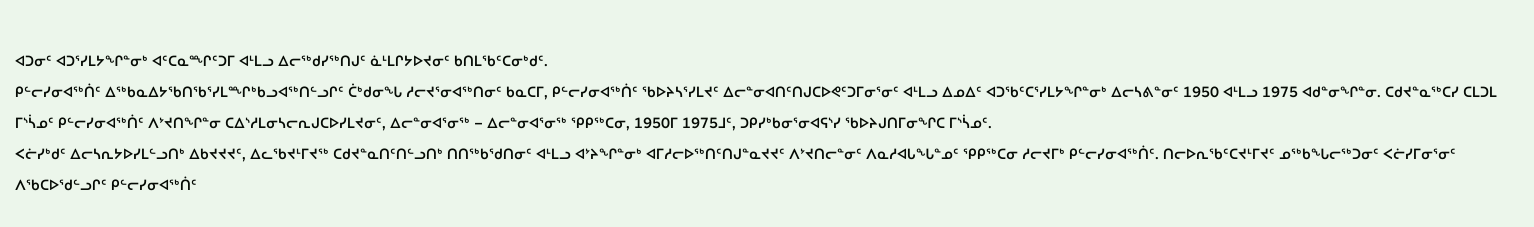ᐊᑐᓂᑦ ᐊᑐᕐᓯᒪᔭᖏᓐᓂᒃ ᐊᑦᑕᓇᙱᑦᑐᒥ ᐊᒻᒪᓗ ᐃᓕᖅᑯᓯᖅᑎᒍᑦ ᓈᒻᒪᒋᔭᐅᔪᓂᑦ ᑲᑎᒪᖃᑦᑕᓂᒃᑯᑦ.
ᑭᓪᓕᓯᓂᐊᖅᑏᑦ ᐃᖅᑲᓇᐃᔭᖃᑎᖃᕐᓯᒪᙱᒃᑲᓗᐊᖅᑎᓪᓗᒋᑦ ᑖᒃᑯᓂᖓ ᓱᓕᔪᕐᓂᐊᖅᑎᓂᑦ ᑲᓇᑕᒥ, ᑭᓪᓕᓯᓂᐊᖅᑏᑦ ᖃᐅᔨᓴᕐᓯᒪᔪᑦ ᐃᓕᓐᓂᐊᑎᑦᑎᒍᑕᐅᕙᑦᑐᒥᓂᕐᓂᑦ ᐊᒻᒪᓗ ᐃᓄᐃᑦ ᐊᑐᖃᑦᑕᕐᓯᒪᔭᖏᓐᓂᒃ ᐃᓕᓴᕕᓐᓂᑦ 1950 ᐊᒻᒪᓗ 1975 ᐊᑯᓐᓂᖏᓐᓂ. ᑕᑯᔪᓐᓇᖅᑕᓯ ᑕᒪᑐᒪ ᒥᔅᓵᓄᑦ ᑭᓪᓕᓯᓂᐊᖅᑏᑦ ᐱᔾᔪᑎᖏᓐᓂ ᑕᐃᔅᓱᒪᓂᓴᓕᕆᒍᑕᐅᓯᒪᔪᓂᑦ, ᐃᓕᓐᓂᐊᕐᓂᖅ − ᐃᓕᓐᓂᐊᕐᓂᖅ ᕿᑭᖅᑕᓂ, 1950ᒥ 1975ᒧᑦ, ᑐᑭᓯᒃᑲᓂᕐᓂᐊᕋᔅᓯ ᖃᐅᔨᒍᑎᒥᓂᖏᑕ ᒥᔅᓵᓄᑦ.
ᐸᓖᓯᒃᑯᑦ ᐃᓕᓴᕆᔭᐅᓯᒪᓪᓗᑎᒃ ᐃᑲᔪᔪᔪᑦ, ᐃᓚᖃᔪᒻᒥᔪᖅ ᑕᑯᔪᓐᓇᑎᑦᑎᓪᓗᑎᒃ ᑎᑎᖅᑲᖁᑎᓂᑦ ᐊᒻᒪᓗ ᐊᔾᔨᖏᓐᓂᒃ ᐊᒥᓱᓕᐅᖅᑎᑦᑎᒍᓐᓇᔪᔪᑦ ᐱᔾᔪᑎᓕᓐᓂᑦ ᐱᓇᓱᐊᒐᖓᓐᓄᑦ ᕿᑭᖅᑕᓂ ᓱᓕᔪᒥᒃ ᑭᓪᓕᓯᓂᐊᖅᑏᑦ. ᑎᓕᐅᕆᖃᑦᑕᔪᒻᒥᔪᑦ ᓄᖅᑲᖓᓕᖅᑐᓂᑦ ᐸᓖᓯᒥᓂᕐᓂᑦ ᐱᖃᑕᐅᖁᓪᓗᒋᑦ ᑭᓪᓕᓯᓂᐊᖅᑏᑦ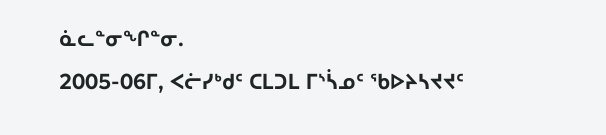ᓈᓚᓐᓂᖏᓐᓂ.
2005-06ᒥ, ᐸᓖᓯᒃᑯᑦ ᑕᒪᑐᒪ ᒥᔅᓵᓄᑦ ᖃᐅᔨᓴᔪᔪᑦ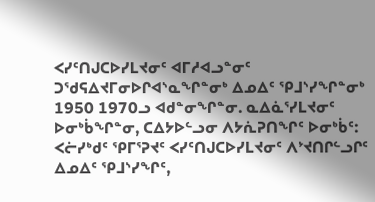ᐸᓯᑦᑎᒍᑕᐅᓯᒪᔪᓂᑦ ᐊᒥᓱᐊᓗᓐᓂᑦ ᑐᖁᕋᐃᔪᒥᓂᐅᒋᐊᔅᓇᖏᓐᓂᒃ ᐃᓄᐃᑦ ᕿᒧᔅᓯᖏᓐᓂᒃ 1950 1970ᓗ ᐊᑯᓐᓂᖏᓐᓂ. ᓇᐃᓈᕐᓯᒪᔪᓂᑦ ᐅᓂᒃᑳᖏᓐᓂ, ᑕᐃᔭᐅᓪᓗᓂ ᐱᔭᕇᕈᑎᖏᑦ ᐅᓂᒃᑳᑦ: ᐸᓖᓯᒃᑯᑦ ᕿᒥᕐᕈᔪᑦ ᐸᓯᑦᑎᒍᑕᐅᓯᒪᔪᓂᑦ ᐱᔾᔪᑎᒋᓪᓗᒋᑦ ᐃᓄᐃᑦ ᕿᒧᔅᓯᖏᑦ,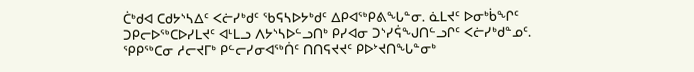ᑖᒃᑯᐊ ᑕᑯᔭᔅᓴᐃᑦ ᐸᓖᓯᒃᑯᑦ ᖃᕋᓴᐅᔭᒃᑯᑦ ᐃᑭᐊᖅᑭᕕᖓᓐᓂ. ᓈᒪᔪᑦ ᐅᓂᒃᑳᖏᑦ ᑐᑭᓕᐅᖅᑕᐅᓯᒪᔪᑦ ᐊᒻᒪᓗ ᐱᔭᔅᓴᐅᓪᓗᑎᒃ ᑭᓯᐊᓂ ᑐᔅᓯᕌᖑᑎᓪᓗᒋᑦ ᐸᓖᓯᒃᑯᓐᓄᑦ.
ᕿᑭᖅᑕᓂ ᓱᓕᔪᒥᒃ ᑭᓪᓕᓯᓂᐊᖅᑏᑦ ᑎᑎᕋᔪᔪᑦ ᑭᐅᔾᔪᑎᖓᓐᓂᒃ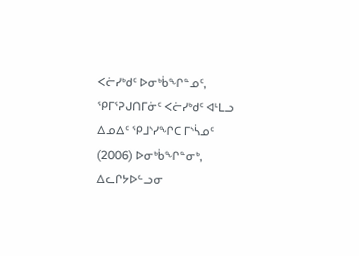ᐸᓖᓯᒃᑯᑦ ᐅᓂᒃᑳᖏᓐᓄᑦ, ᕿᒥᕐᕈᒍᑎᒥᓃᑦ ᐸᓖᓯᒃᑯᑦ ᐊᒻᒪᓗ ᐃᓄᐃᑦ ᕿᒧᔅᓯᖏᑕ ᒥᔅᓵᓄᑦ (2006) ᐅᓂᒃᑳᖏᓐᓂᒃ, ᐃᓚᒋᔭᐅᓪᓗᓂ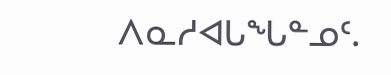ᐱᓇᓱᐊᒐᖓᓐᓄᑦ.